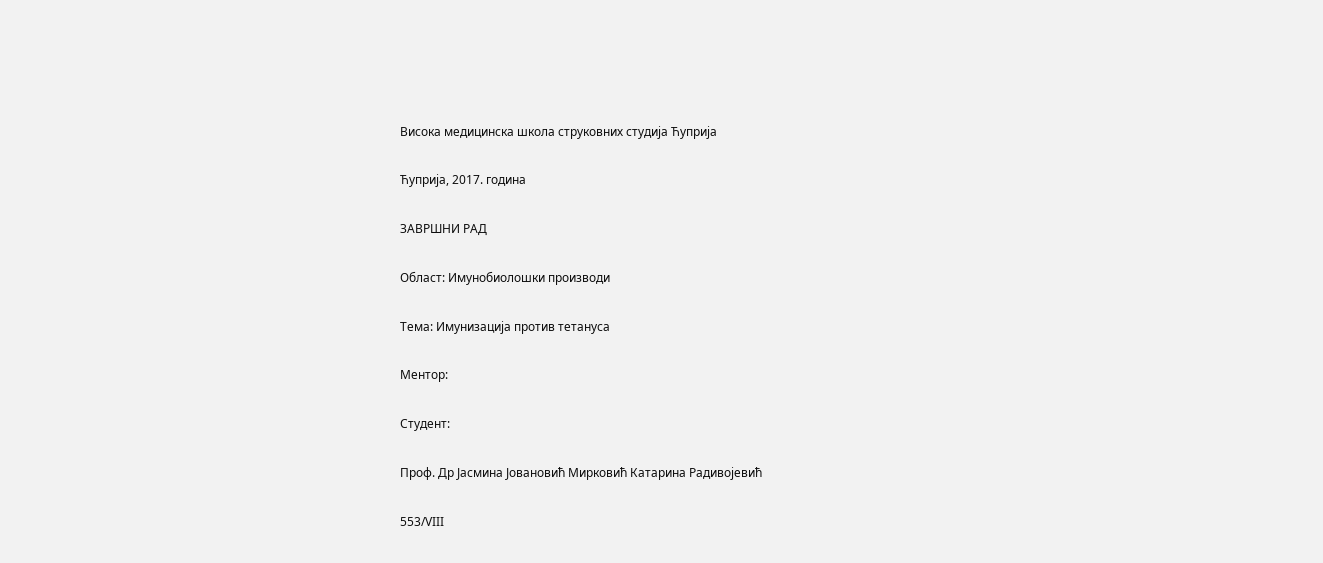Висока медицинска школа струковних студија Ћуприја

Ћуприја, 2017. година

ЗАВРШНИ РАД

Област: Имунобиолошки производи

Тема: Имунизација против тетануса

Ментор:

Студент:

Проф. Др Јасмина Јовановић Мирковић Катарина Радивојевић

553/VIII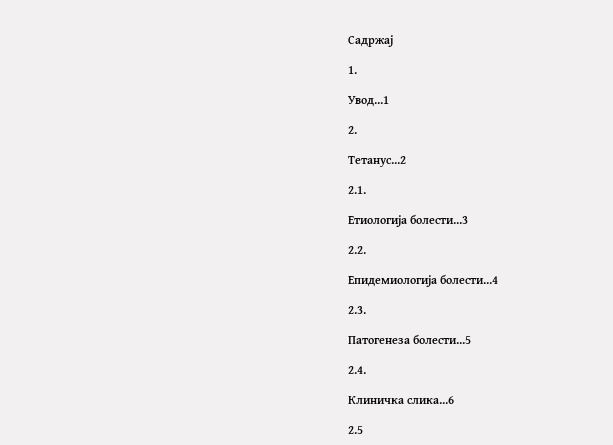Садржај

1.

Увод...1

2.

Тетанус...2

2.1.

Етиологија болести...3

2.2.

Епидемиологија болести...4

2.3.

Патогенеза болести...5

2.4.

Клиничка слика...6

2.5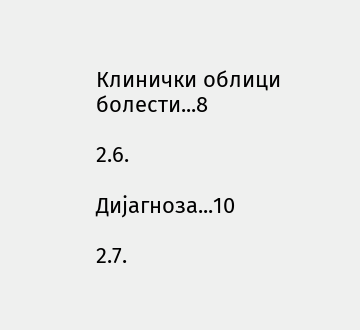Клинички облици болести...8

2.6.

Дијагноза...10

2.7.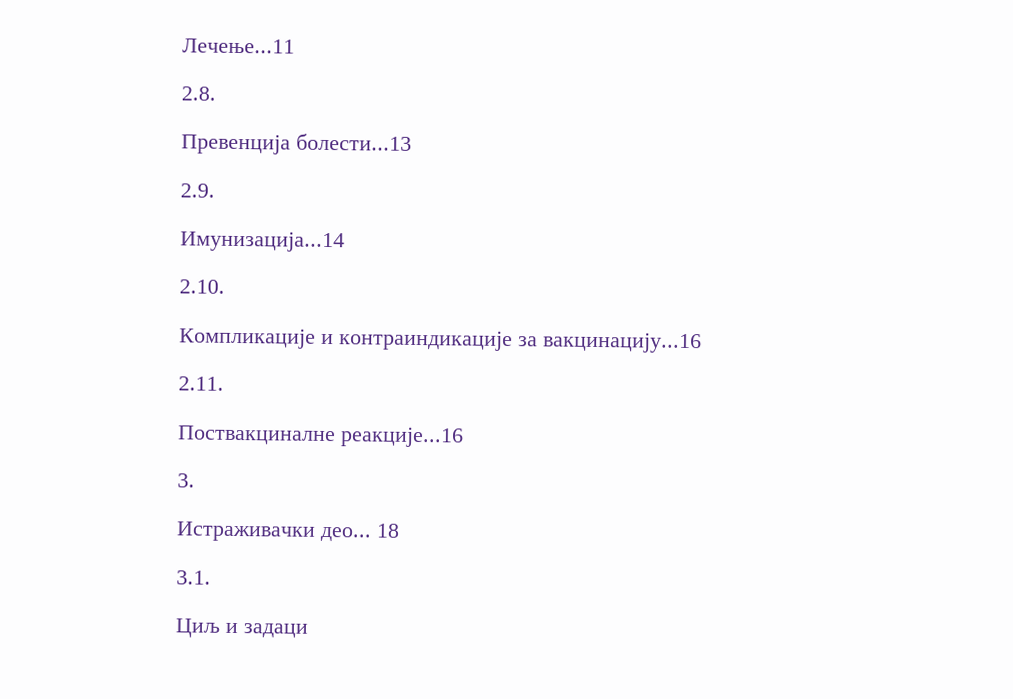Лечење...11

2.8.

Превенција болести...13

2.9.

Имунизација...14

2.10.

Компликације и контраиндикације за вакцинацију...16

2.11.

Поствакциналне реакције...16

3.

Истраживачки део... 18

3.1.

Циљ и задаци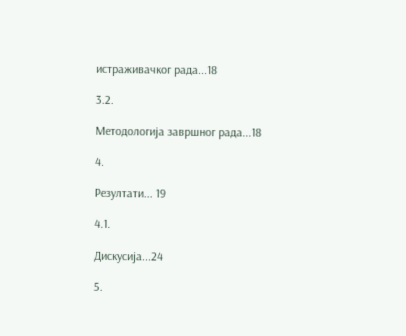истраживачког рада...18

3.2.

Методологија завршног рада...18

4.

Резултати... 19

4.1.

Дискусија...24

5.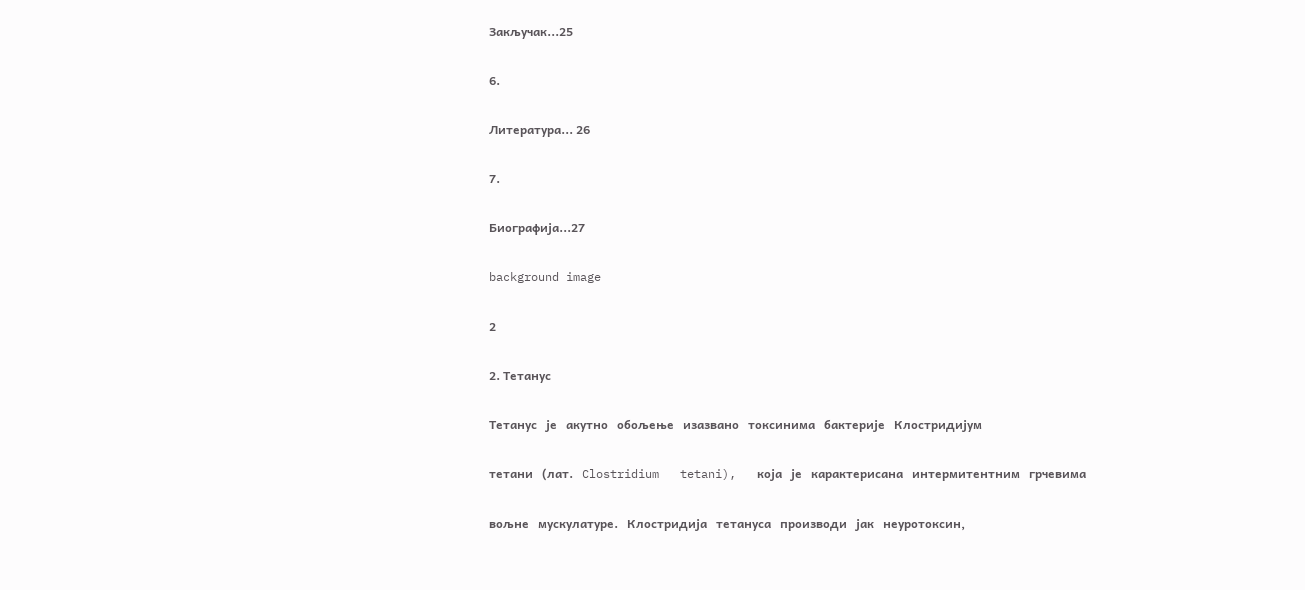Закључак...25

6.

Литература... 26

7.

Биографија...27

background image

2

2. Тетанус

Тетанус   је   акутно   обољење   изазвано   токсинима   бактерије   Клостридијум

тетани   (лат.   Clostridium   tetani),   која   је   карактерисана   интермитентним   грчевима

вољне   мускулатуре.   Клостридија   тетануса   производи   јак   неуротоксин,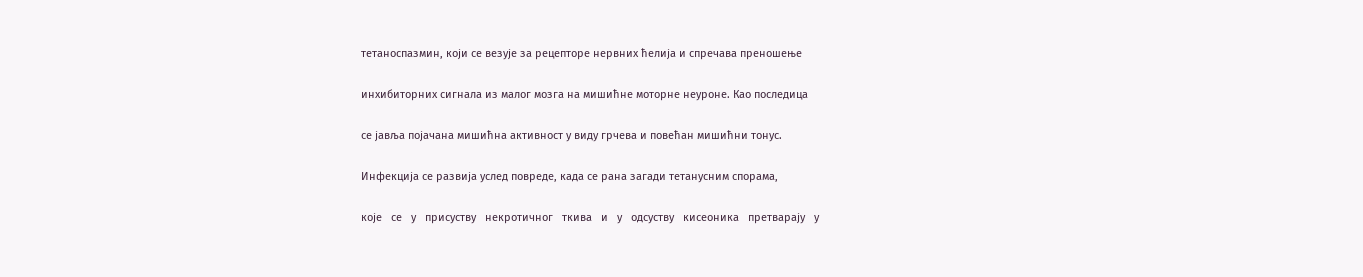тетаноспазмин, који се везује за рецепторе нервних ћелија и спречава преношење

инхибиторних сигнала из малог мозга на мишићне моторне неуроне. Као последица

се јавља појачана мишићна активност у виду грчева и повећан мишићни тонус.

Инфекција се развија услед повреде, када се рана загади тетанусним спорама,

које   се   у   присуству   некротичног   ткива   и   у   одсуству   кисеоника   претварају   у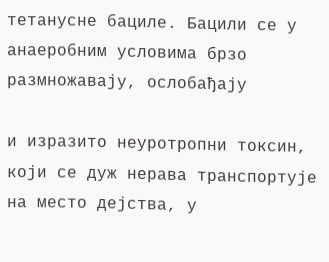тетанусне бациле. Бацили се у анаеробним условима брзо размножавају, ослобађају

и изразито неуротропни токсин, који се дуж нерава транспортује на место дејства, у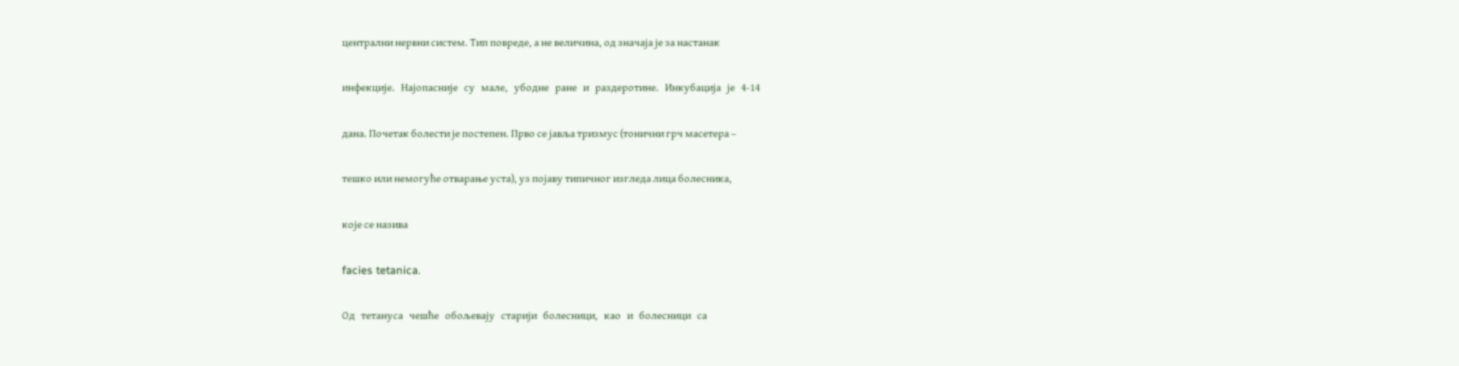централни нервни систем. Тип повреде, а не величина, од значаја је за настанак

инфекције.   Најопасније   су   мале,   убодне   ране   и   раздеротине.   Инкубација   је   4-14

дана. Почетак болести је постепен. Прво се јавља тризмус (тонични грч масетера –

тешко или немогуће отварање уста), уз појаву типичног изгледа лица болесника,

које се назива

facies tetanica.

Од   тетануса   чешће   обољевају   старији   болесници,   као   и   болесници   са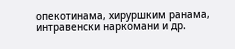опекотинама, хируршким ранама, интравенски наркомани и др.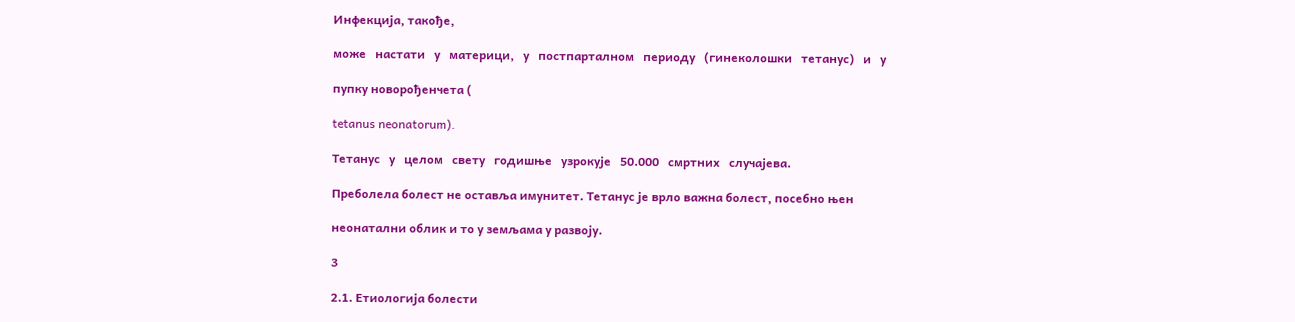Инфекција, такође,

може   настати   у   материци,   у   постпарталном   периоду   (гинеколошки   тетанус)   и   у

пупку новорођенчета (

tetanus neonatorum).

Тетанус   у   целом   свету   годишње   узрокује   50.000   смртних   случајева.

Преболела болест не оставља имунитет. Тетанус је врло важна болест, посебно њен

неонатални облик и то у земљама у развоју.

3

2.1. Етиологија болести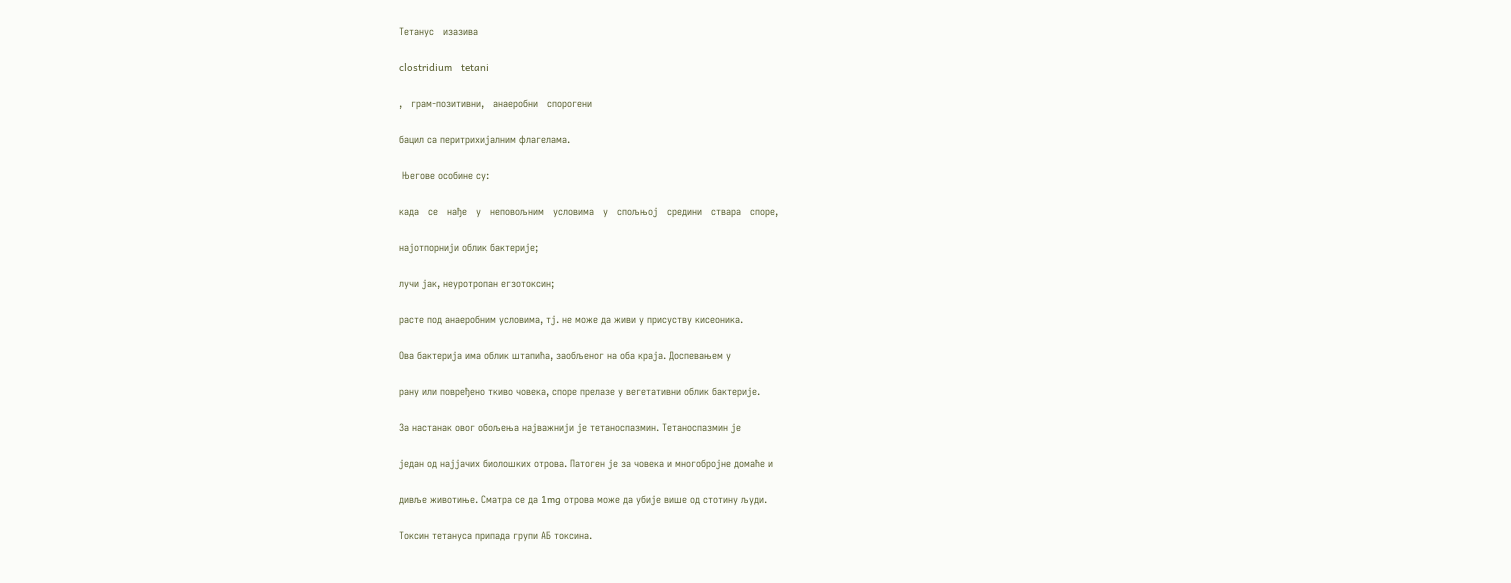Тетанус   изазива

clostridium   tetani

,   грам-позитивни,   анаеробни   спорогени

бацил са перитрихијалним флагелама.

 Његове особине су:

када   се   нађе   у   неповољним   условима   у   спољњој   средини   ствара   споре,

најотпорнији облик бактерије;

лучи јак, неуротропан егзотоксин;

расте под анаеробним условима, тј. не може да живи у присуству кисеоника.

Ова бактерија има облик штапића, заобљеног на оба краја. Доспевањем у

рану или повређено ткиво човека, споре прелазе у вегетативни облик бактерије.

За настанак овог обољења најважнији је тетаноспазмин. Тетаноспазмин је

један од најјачих биолошких отрова. Патоген је за човека и многобројне домаће и

дивље животиње. Сматра се да 1mg отрова може да убије више од стотину људи.

Токсин тетануса припада групи АБ токсина.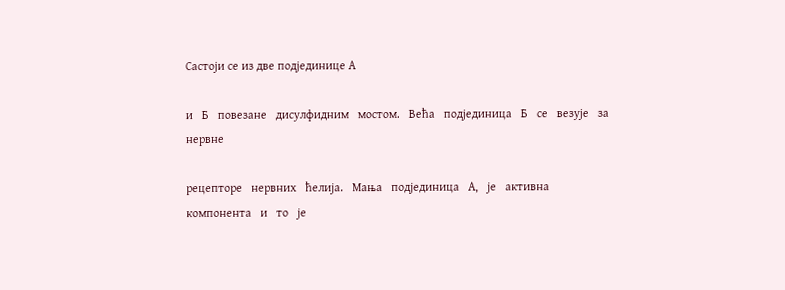Састоји се из две подјединице А

и   Б   повезане   дисулфидним   мостом.   Већа   подјединица   Б   се   везује   за   нервне

рецепторе   нервних   ћелија.   Мања   подјединица   А,   је   активна   компонента   и   то   је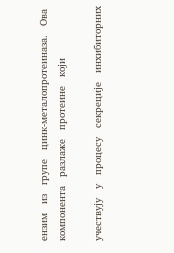ензим   из   групе   цинк-металопротеиназа.   Ова   компонента   разлаже   протеине   који

учествују   у   процесу   секреције   инхибиторних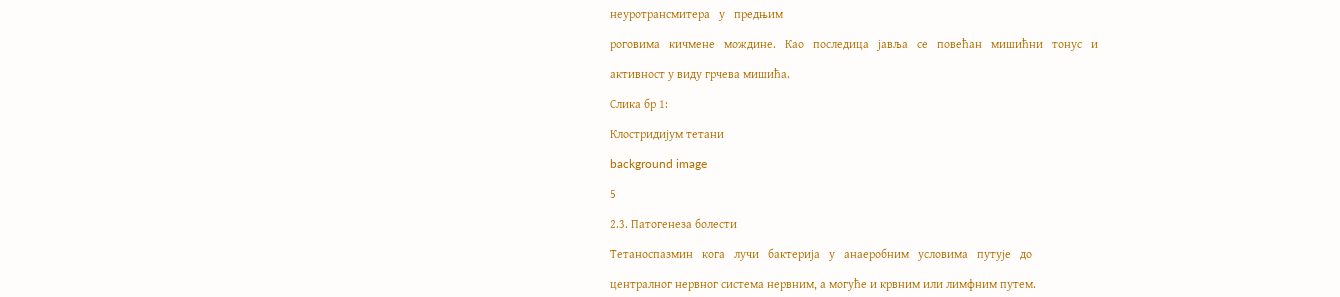неуротрансмитера   у   предњим

роговима   кичмене   мождине.   Као   последица   јавља   се   повећан   мишићни   тонус   и

активност у виду грчева мишића.

Слика бр 1:

Клостридијум тетани

background image

5

2.3. Патогенеза болести

Тетаноспазмин   кога   лучи   бактерија   у   анаеробним   условима   путује   до

централног нервног система нервним, а могуће и крвним или лимфним путем.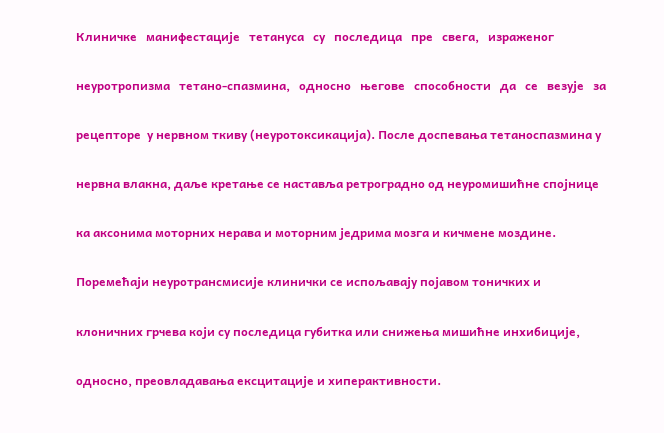Клиничке   манифестације   тетануса   су   последица   пре   свега,   израженог

неуротропизма   тетано-спазмина,   односно   његове   способности   да   се   везује   за

рецепторе  у нервном ткиву (неуротоксикација). После доспевања тетаноспазмина у

нервна влакна, даље кретање се наставља ретроградно од неуромишићне спојнице

ка аксонима моторних нерава и моторним једрима мозга и кичмене моздине.

Поремећаји неуротрансмисије клинички се испољавају појавом тоничких и

клоничних грчева који су последица губитка или снижења мишићне инхибиције,

односно, преовладавања ексцитације и хиперактивности.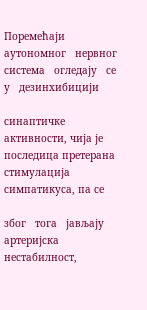Поремећаји   аутономног   нервног   система   огледају   се   у   дезинхибицији

синаптичке активности, чија је последица претерана стимулација симпатикуса, па се

због   тога   јављају   артеријска   нестабилност,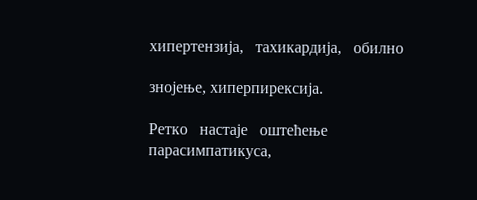хипертензија,   тахикардија,   обилно

знојење, хиперпирексија.

Ретко   настаје   оштећење   парасимпатикуса,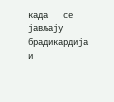када   се   јављају   брадикардија   и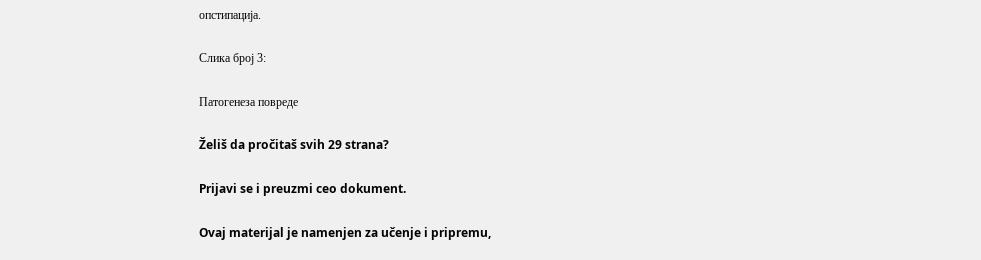опстипација.

Слика број 3:

Патогенеза повреде

Želiš da pročitaš svih 29 strana?

Prijavi se i preuzmi ceo dokument.

Ovaj materijal je namenjen za učenje i pripremu,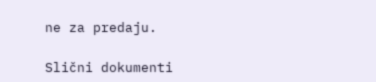ne za predaju.

Slični dokumenti